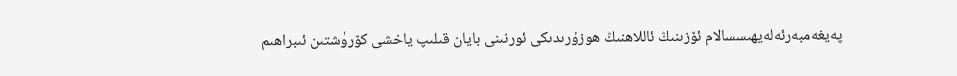پەيغەمبەرئەلەيھىسسالام ئۆزىنىڭ ئاللاھنىڭ ھوزۇرىدىكى ئورنىنى بايان قىلىپ ياخشى كۆرۈشتىن ئىبراھىم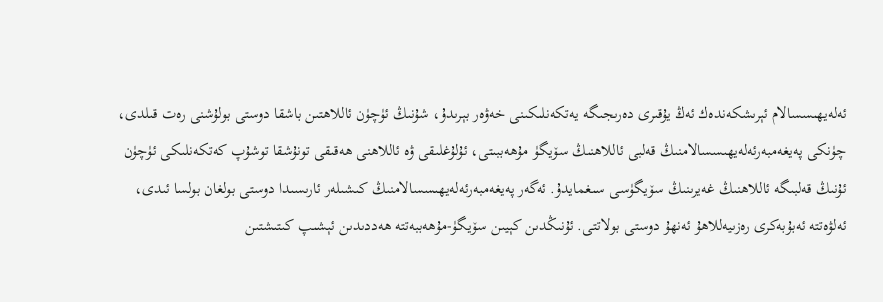ئەلەيھىسسالام ئېرىشكەندەك ئەڭ يۇقىرى دەرىجىگە يەتكەنلىكىنى خەۋەر بېرىدۇ، شۇنىڭ ئۈچۈن ئاللاھتىن باشقا دوستى بولۇشنى رەت قىلدى، چۈنكى پەيغەمبەرئەلەيھىسسالامنىڭ قەلبى ئاللاھنىڭ سۆيگۈ مۇھەببىتى، ئۇلۇغلىقى ۋە ئاللاھنى ھەقىقى تونۇشقا توشۇپ كەتكەنلىكى ئۈچۈن ئۇنىڭ قەلبىگە ئاللاھنىڭ غەيرىنىڭ سۆيگۈسى سىغمايدۇ. ئەگەر پەيغەمبەرئەلەيھىسسالامنىڭ كىشىلەر ئارىسىدا دوستى بولغان بولسا ئىدى، ئەلۋەتتە ئەبۇبەكرى رەزىيەللاھۇ ئەنھۇ دوستى بولاتتى. ئۇنىڭدىن كېيىن سۆيگۈ-مۇھەببەتتە ھەددىدىن ئېشىپ كىتىشتىن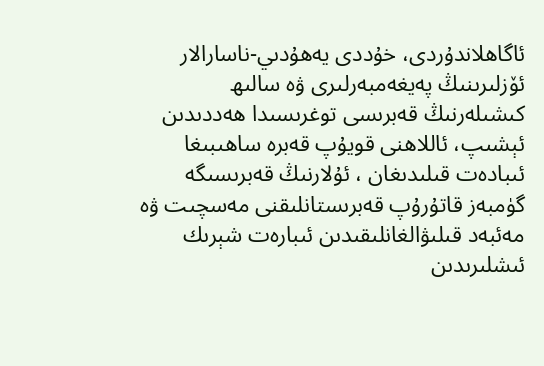ئاگاھلاندۇردى، خۇددى يەھۇدىي-ناسارالار ئۆزلىرىنىڭ پەيغەمبەرلىرى ۋە سالىھ كىشىلەرنىڭ قەبرىسى توغرىسىدا ھەددىدىن ئېشىپ، ئاللاھنى قويۇپ قەبرە ساھىبىغا ئىبادەت قىلىدىغان ، ئۇلارنىڭ قەبرىسىگە گۈمبەز قاتۇرۇپ قەبرىستانلىقنى مەسچىت ۋە مەئبەد قىلىۋالغانلىقىدىن ئىبارەت شېرىك ئىشلىرىدىن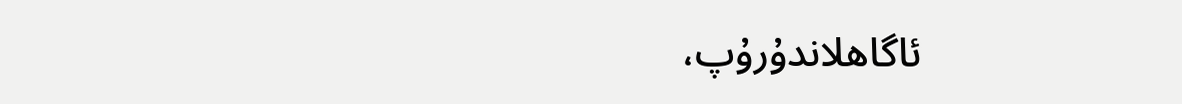ئاگاھلاندۇرۇپ،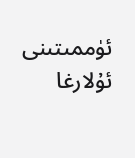ئۈممىتىنى ئۇلارغا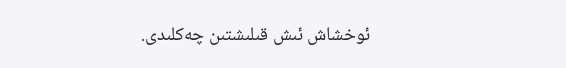ئوخشاش ئىش قىلىشتىن چەكلىدى.